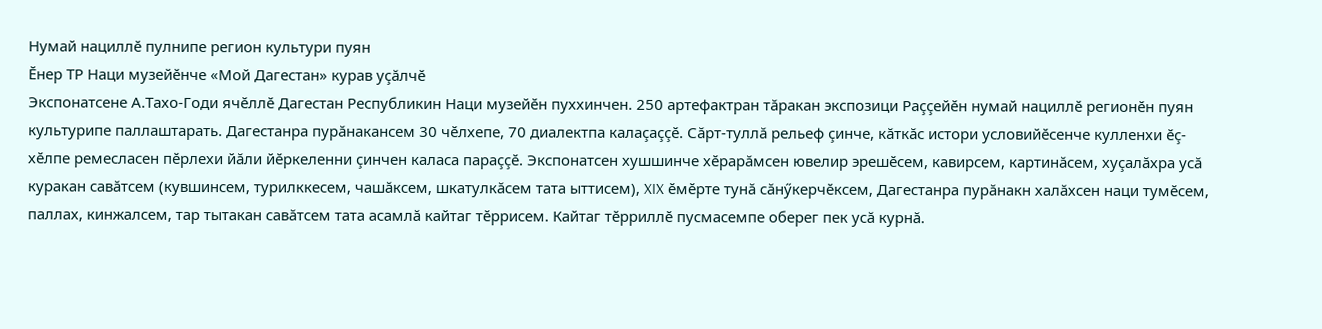Нумай нациллӗ пулнипе регион культури пуян
Ӗнер ТР Наци музейӗнче «Мой Дагестан» курав уçăлчӗ
Экспонатсене А.Тахо-Годи ячӗллӗ Дагестан Республикин Наци музейӗн пуххинчен. 250 артефактран тăракан экспозици Раççейӗн нумай нациллӗ регионӗн пуян культурипе паллаштарать. Дагестанра пурăнакансем 30 чӗлхепе, 70 диалектпа калаçаççӗ. Сăрт-туллă рельеф çинче, кăткăс истори условийӗсенче кулленхи ӗç-хӗлпе ремесласен пӗрлехи йăли йӗркеленни çинчен каласа параççӗ. Экспонатсен хушшинче хӗрарăмсен ювелир эрешӗсем, кавирсем, картинăсем, хуçалăхра усă куракан савăтсем (кувшинсем, турилккесем, чашăксем, шкатулкăсем тата ыттисем), XIX ӗмӗрте тунă сăнӳкерчӗксем, Дагестанра пурăнакн халăхсен наци тумӗсем, паллах, кинжалсем, тар тытакан савăтсем тата асамлă кайтаг тӗррисем. Кайтаг тӗрриллӗ пусмасемпе оберег пек усă курнă.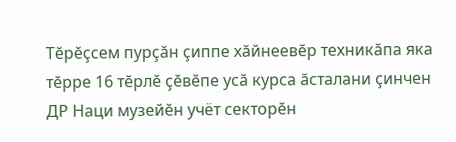Тӗрӗçсем пурçăн çиппе хăйнеевӗр техникăпа яка тӗрре 16 тӗрлӗ çӗвӗпе усă курса ăсталани çинчен ДР Наци музейӗн учёт секторӗн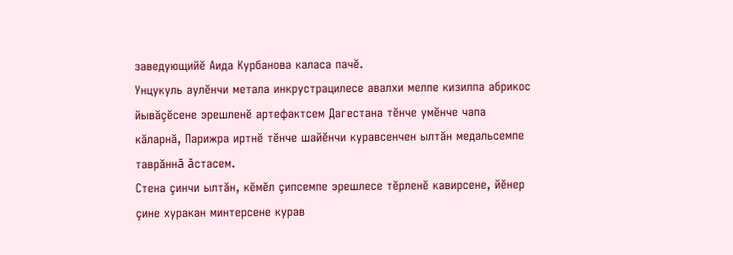заведующийӗ Аида Курбанова каласа пачӗ.
Унцукуль аулӗнчи метала инкрустрацилесе авалхи мелпе кизилпа абрикос йывăçӗсене эрешленӗ артефактсем Дагестана тӗнче умӗнче чапа кăларнă, Парижра иртнӗ тӗнче шайӗнчи куравсенчен ылтăн медальсемпе таврăннă ăстасем.
Стена çинчи ылтăн, кӗмӗл çипсемпе эрешлесе тӗрленӗ кавирсене, йӗнер çине хуракан минтерсене курав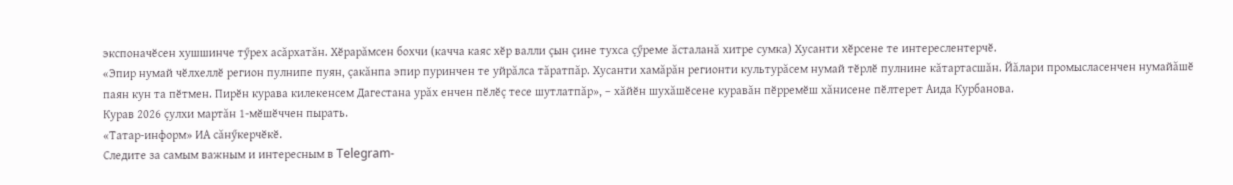экспоначӗсен хушшинче тӳрех асăрхатăн. Хӗрарăмсен бохчи (качча каяс хӗр валли çын çине тухса çӳреме ăсталанă хитре сумка) Хусанти хӗрсене те интереслентерчӗ.
«Эпир нумай чӗлхеллӗ регион пулнипе пуян, çакăнпа эпир пуринчен те уйрăлса тăратпăр. Хусанти хамăрăн регионти культурăсем нумай тӗрлӗ пулнине кăтартасшăн. Йăлари промысласенчен нумайăшӗ паян кун та пӗтмен. Пирӗн курава килекенсем Дагестана урăх енчен пӗлӗç тесе шутлатпăр», – хăйӗн шухăшӗсене куравăн пӗрремӗш хăнисене пӗлтерет Аида Курбанова.
Курав 2026 çулхи мартăн 1-мӗшӗччен пырать.
«Татар-информ» ИА сăнӳкерчӗкӗ.
Следите за самым важным и интересным в Telegram-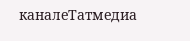каналеТатмедиа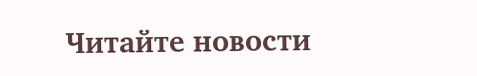Читайте новости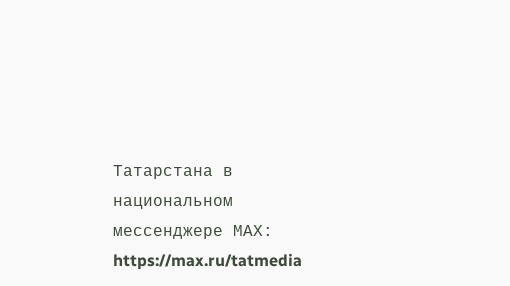Татарстана в национальном мессенджере MАХ: https://max.ru/tatmedia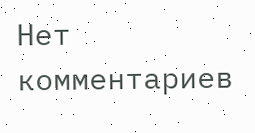Нет комментариев